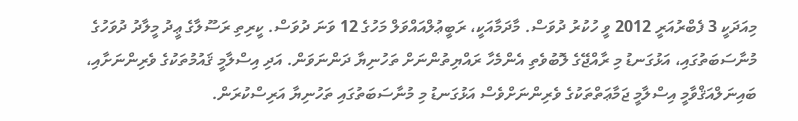މިއަދަކީ 3 ފެބްރުއަރީ 2012 ވީ ހުކުރު ދުވަސް. މާދަމާއަކީ، ރަބީޢުލްއައްވަލް މަހުގެ 12 ވަނަ ދުވަސް. ކީރިތި ރަސޫލާގެ ޢީދު މީލާދު ދުވަހުގެ މުނާސަބަތުގައި، އަޅުގަނޑު މި ރާއްޖޭގެ ލޮބުވެތި އެންމެހާ ރައްޔިތުންނަށް ތަހުނިޔާ ދަންނަވަން. އަދި އިސްލާމީ ޤައުމުތަކުގެ ވެރިންނަށާއި، ބައިނަލްއަޤްވާމީ އިސްލާމީ ޖަމާޢަތްތަކުގެ ވެރިންނަށްވެސް އަޅުގަނޑު މި މުނާސަބަތުގައި ތަހުނިޔާ އަރިސްކުރަން.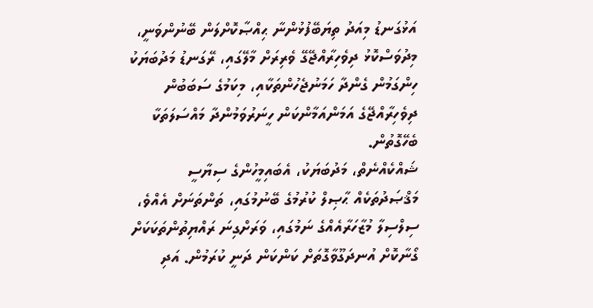އަޅުގަނޑު މިއަދު ތިޔަބޭފުޅުންނާ ޙިއްޞާކޮށްލަން ބޭނުންވަނީ، މިދުވަސްކޮޅު ދިވެހިރާއްޖޭގޭ ވެރިރަށް މާލޭގައި، ރޭގަނޑު މަދުބަޔަކު ހިންގަމުން ގެންދާ ހަމަނުޖެހުންތަކާއި، މިކަމުގެ ސަބަބުން ދިވެހިރާއްޖޭގެ އަމަންއަމާންކަން ހީނަރުވަމުންދާ މައްސަލަތަކާ ބެހޭގޮތުން.
ޝައްކެއްނެތް، މަދުބަޔަކު، އެބައިމީހުންގެ ސިޔާސީ މަޤްޞަދުތަކެއް ޙާޞިލް ކުރުމުގެ ބޭނުމުގައި، ތަންތަނަށް އެއްވެ، ސިލްސިލާ މުޒާހަރާއެއްގެ ނަމުގައި، ވަރަށްގިނަ ރައްޔިތުންތަކަކަށް ގޯނާކޮށް އުނދަގޫވާގޮތަށް ކަންކަން ދަނީ ކުރަމުން. އަދި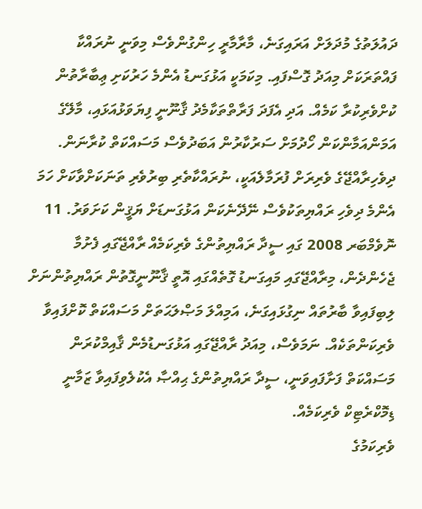ދައުލަތުގެ މުދަލަށް އަރައިގަނެ، މާރާމާރީ ހިންގުންވެސް މިވަނީ ނުރައްކާ ފައްތަރަކަށް މިއަދު ގޮސްފައި. މިކަމަކީ އަޅުގަނޑު އެންމެ ހަރުކަށި ޢިބާރާތުން ކުށްވެރިކުރާ ކަމެއް. އަދި އެފަދަ ފަރާތްތަކާމެދު ޤާނޫނީ ފިޔަވަޅުއަޅައި، މާލޭގެ އަމަންއަމާންކަން ހޯދުމަށް ސަރުކާރުން އަބަދުވެސް މަސައްކަތް ކުރާނަން.
ދިވެހިރާއްޖޭގެ ވެރިރަށް ފުރަމާލެއަކީ، ނުރައްކާތެރި ބިރުވެރި ތަނަކަށްވާކަށް ހަމަ އެންމެ ދިވެހި ރައްޔިތަކުވެސް ނޭދޭނެކަން އަޅުގަނޑަށް ޔަޤީން ކަށަވަރު. 11 ނޮވެމްބަރ 2008 ގައި ސީދާ ރައްޔިތުންގެ ވެރިކަމެއް ރާއްޖޭގައި ފެށުމާ ޖެހެންދެން، މިރާއްޖޭގައި މައިގަނޑު ގޮތެއްގައި އޮތީ ޤާނޫނީގޮތުން ރައްޔިތުންނަށް ލިބިފައިވާ ބާރުތައް ނިގުޅައިގަނެ، އަމިއްލަ މަޞްލަޙަތަށް މަސައްކަތް ކޮށްފައިވާ ވެރިކަންތަކެއް. ނަމަވެސް، މިއަދު ރާއްޖޭގައި އަޅުގަނޑުމެން ޤާއިމްކުރަން މަސައްކަތް ފަށާފައިވަނީ، ސީދާ ރައްޔިތުންގެ ޙިއްޞާ އެކުލެވިފައިވާ ޒަމާނީ ޑިމޮކްރެޓިކް ވެރިކަމެއް.
ވެރިކަމުގެ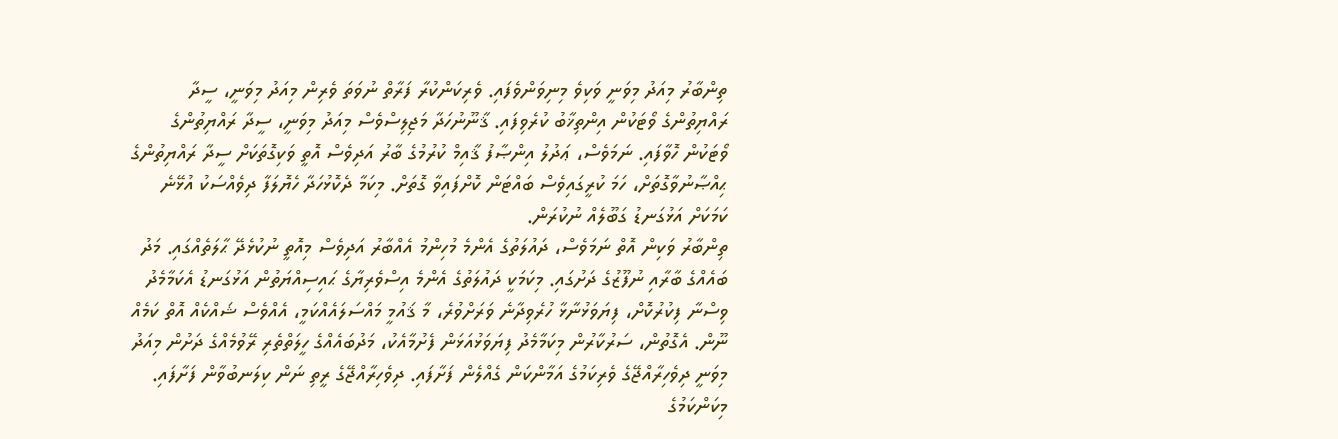ތިންބާރު މިއަދު މިވަނީ ވަކިވެ މިނިވަންވެފައި. ވެރިކަންކުރާ ފަރާތް ނުވަތަ ވެރިން މިއަދު މިވަނީ، ސީދާ ރައްޔިތުންގެ ވޯޓަކުން އިންތިޚާބު ކުރެވިފައި. ޤާނޫނުހަދާ މަޖިލިސްވެސް މިއަދު މިވަނީ، ސީދާ ރައްޔިތުންގެ ވޯޓަކުން ހޮވާފައި. ނަމަވެސް، ޢަދުލު އިންޞާފު ޤާއިމް ކުރުމުގެ ބާރު އަދިވެސް އޮތީ ވަކިގޮތަކަށް ސީދާ ރައްޔިތުންގެ ޙިއްޞާނުވާގޮތަށް، ހަމަ ކުރީގައިވެސް ބައްޓަން ކޮށްފައިވާ ގޮތަށް. މިކަމާ ދެކޮޅުހަދާ ހެޔޮލަފާ ދިވެއްސަކު އުޅޭނެ ކަމަކަށް އަޅުގަނޑު ގަބޫލެއް ނުކުރަން.
ތިންބާރު ވަކިން އޮތް ނަމަވެސް، ދައުލަތުގެ އެންމެ މުހިންމު އެއްބާރު އަދިވެސް މިއޮތީ ނުކުޅެދޭ ޙާލަތެއްގައި. މަދު ބައެއްގެ ބާރާއި ނުފޫޒުގެ ދަށުގައި. މިކަމަކީ ދައުލަތުގެ އެންމެ އިސްވެރިޔާގެ ޙައިސިއްޔަތުން އަޅުގަނޑު އެކަމާމެދު ވިސްނާ ފިކުރުކޮށް، ފިޔަވަޅުނާޅާ ހުރެވިދާނެ ވަރަށްވުރެ، މާ ޤައުމީ މައްސަލައެއްކަމީ، އެއްވެސް ޝައްކެއް އޮތް ކަމެއް ނޫން. އެގޮތުން، ސަރުކާރުން މިކަމާމެދު ފިޔަވަޅުއަޅަން ފެށުމާއެކު، މަދުބައެއްގެ ހީލަތްތެރި ރޭވުމެއްގެ ދަށުން މިއަދު މިވަނީ ދިވެހިރާއްޖޭގެ ވެރިކަމުގެ އަމާންކަން ގެއްލެން ފަށާފައި. ދިވެހިރާއްޖޭގެ ރީތި ނަން ކިލަނބުވާން ފަށާފައި. މިކަންކަމުގެ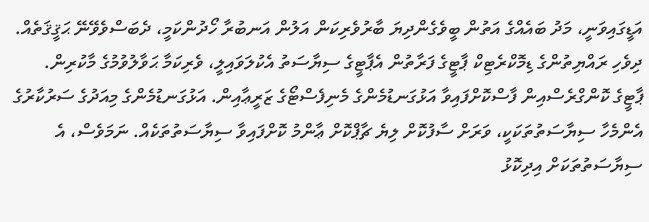އަޑީގައިވަނީ، މަދު ބައެއްގެ އަތުން ބީވެގެންދިޔަ ބާރުވެރިކަން އަލުން އަނބުރާ ހޯދުންކަމީ، ދެބަސްވެވޭނޭ ޙަޤީޤަތެއް.
ދިވެހި ރައްޔިތުންގެ ޑިމޮކްރެޓިކް ޕާޓީގެ ފަރާތުން އެޕާޓީގެ ސިޔާސަތު އެކުލަވައިލީ، ވެރިކަމާ ޙަވާލުވުމުގެ މާކުރިން. ޕާޓީގެ ކޮންގްރެސްއިން ފާސްކޮށްފައިވާ އަޅުގަނޑުމެންގެ މެނިފެސްޓޯގެ ޒަރީޢާއިން. އަޅުގަނޑުމެންގެ މިއަދުގެ ސަރުކާރުގެ އެންމެހާ ސިޔާސަތުތަކަކީ، ވަރަށް ސާފުކޮށް ލިޔެ ޗާޕްކޮށް ޢާންމު ކޮށްފައިވާ ސިޔާސަތުތަކެއް. ނަމަވެސް، އެ ސިޔާސަތުތަކަށް އިދިކޮޅު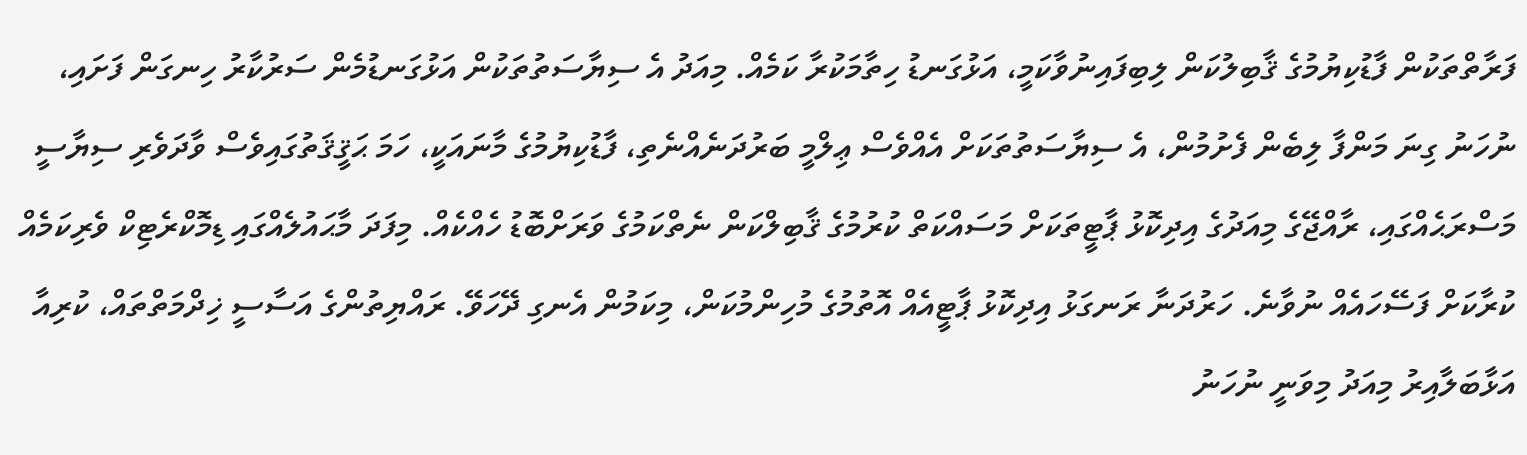ފަރާތްތަކުން ފާޑުކިޔުމުގެ ޤާބިލުކަން ލިބިފައިނުވާކަމީ، އަޅުގަނޑު ހިތާމަކުރާ ކަމެއް. މިއަދު އެ ސިޔާސަތުތަކުން އަޅުގަނޑުމެން ސަރުކާރު ހިނގަން ފަށައި، ނުހަނު ގިނަ މަންފާ ލިބެން ފެށުމުން، އެ ސިޔާސަތުތަކަށް އެއްވެސް ޢިލްމީ ބަރުދަނެއްނެތި، ފާޑުކިޔުމުގެ މާނައަކީ، ހަމަ ޙަޤީޤަތުގައިވެސް ވާދަވެރި ސިޔާސީ މަސްރަޙެއްގައި، ރާއްޖޭގެ މިއަދުގެ އިދިކޮޅު ޕާޓީތަކަށް މަސައްކަތް ކުރުމުގެ ޤާބިލްކަން ނެތްކަމުގެ ވަރަށްބޮޑު ހެއްކެއް. މިފަދަ މާޙައުލެއްގައި ޑިމޮކްރެޓިކް ވެރިކަމެއް ކުރާކަށް ފަސޭހައެއް ނުވާނެ. ހަރުދަނާ ރަނގަޅު އިދިކޮޅު ޕާޓީއެއް އޮތުމުގެ މުހިންމުކަން، މިކަމުން އެނގި ދޭހަވޭ. ރައްޔިތުންގެ އަސާސީ ޚިދްމަތްތައް، ކުރިއާ އަޅާބަލާއިރު މިއަދު މިވަނީ ނުހަނު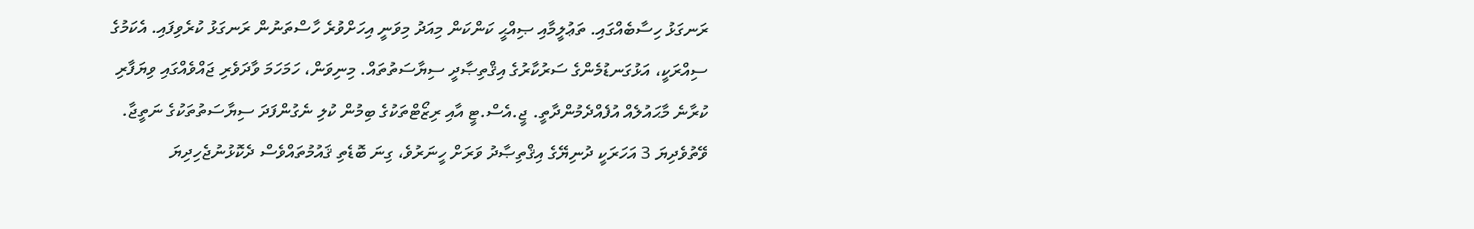ރަނގަޅު ހިސާބެއްގައި. ތަޢުލީމާއި ޞިއްޙީ ކަންކަން މިއަދު މިވަނީ އިހަށްވުރެ ހާސްތަނުން ރަނގަޅު ކުރެވިފައި. އެކަމުގެ ސިއްރަކީ، އަޅުގަނޑުމެންގެ ސަރުކާރުގެ އިޤްތިޞާދީ ސިޔާސަތުތައް. މިނިވަން، ހަމަހަމަ ވާދަވެރި ޖައްވެއްގައި ވިޔަފާރި ކުރާނެ މާޙައުލެއް އުފެއްދެމުންދާތީ. ޖީ.އެސް.ޓީ އާއި ރިޒޯޓްތަކުގެ ބިމުން ކުލި ނެގުންފަދަ ސިޔާސަތުތަކުގެ ނަތީޖާ.
ވޭތުވެދިޔަ 3 އަހަރަކީ ދުނިޔޭގެ އިޤްތިޞާދު ވަރަށް ހީނަރުވެ، ގިނަ ބޮޑެތި ޤައުމުތައްވެސް ދެކޮޅުނުޖެހިދިޔަ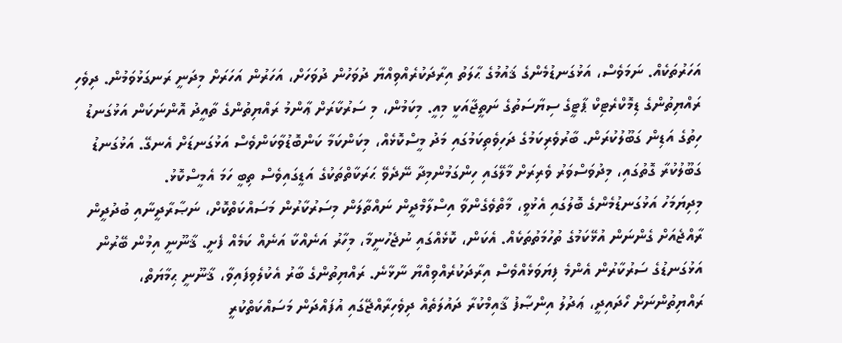އަހަރުތަކެއް. ނަމަވެސް، އަޅުގަނޑުމެންގެ ޤައުމުގެ ޙާލަތު އިރާދަކުރެއްވިއްޔާ ދުވަހުން ދުވަހަށް، އަހަރުން އަހަރަށް މިދަނީ ރަނގަޅުވަމުން. ދިވެހި ރައްޔިތުންގެ ޑިމޮކްރެޓިކް ޕާޓީގެ ސިޔާސަތުގެ ނަތީޖާއަކީ މިއީ. މިކަމުން، މި ސަރުކާރަށް ޢާންމު ރައްޔިތުންގެ ތާއީދު އޮންނަކަން އަޅުގަނޑު ހިތުގެ އަޑިން ގަބޫލުކުރަން. ބާރުވެރިކަމުގެ ދަހިވެތިކަމުގައި މަދު މީސްކޮޅެއް، މިކަންކަމާ ކަންބޮޑުވާކަންވެސް އަޅުގަނޑަށް އެނގޭ. އަޅުގަނޑު ގަބޫލުކުރާ ގޮތުގައި، މިދުވަސްވަރު ވެރިރަށް މާލޭގައި ހިންގަމުންމިދާ ނޭދެވޭ ޙަރަކާތްތަކުގެ އަޑީގައިވެސް ތިބީ ހަމަ އެމީސްކޮޅު.
މިދިޔަމަހު އަޅުގަނޑުމެންގެ ބޮލުގައި އެޅުވީ، މާތްވެގެންވާ އިސްލާމްދީން ނައްތާލަން މިސަރުކާރުން މަސައްކަތްކޮށް، ނަޞާރާދީނާއި ބުދުދީން ރާއްޖެއަށް ގެންނަން އުޅޭކަމުގެ ތުހުމަތުތަކެއް. އެކަން، ކޮޅެއްގައި ނުޖެހުނީމާ، މިހާރު އަނެއްކާ އަނެއް ކަމެއް ފެށީ. ޤާނޫނީ އިމުން ބޭރުން އަޅުގަނޑުގެ ސަރުކާރުން އެންމެ ފިޔަވަޅެއްވެސް އިރާދަކުރެއްވިއްޔާ ނާޅާނެ. ރައްޔިތުންގެ ބާރު އެކުލެވިފައިވާ، ޤާނޫނީ ޙިމާޔަތް، ރައްޔިތުންނަށް ހޯދައިދީ، ޢަދުލު އިންޞާފު ޤާއިމްކުރާ ދައުލަތެއް ދިވެހިރާއްޖޭގައި އުފައްދަން މަސައްކަތްކުރީ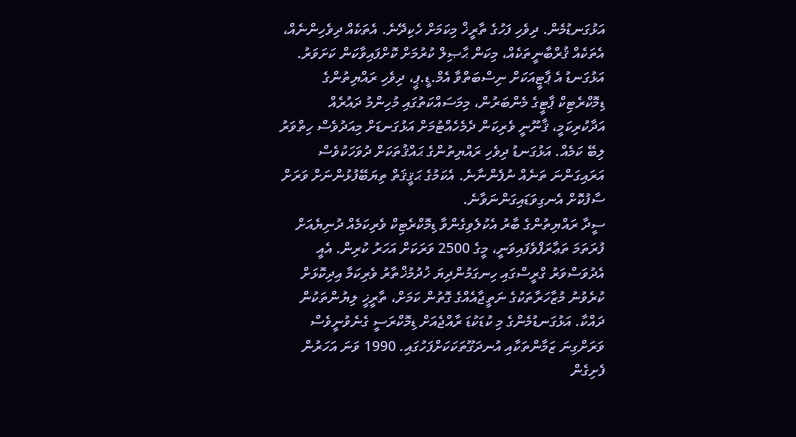އަޅުގަނޑުމެން. ދިވެހި ފަހުގެ ތާރީޚް މިކަމަށް ހެކިދޭނެ. އެތަކެއް ދިވެހިންނެއް، އެތަކެއް ޤުރްބާނީތަކެއް، މިކަން ޙާޞިލް ކުރުމަށް ކޮށްފައިވާކަން ކަށަވަރު.
އަޅުގަނޑު އެ ޕާޓީއަކަށް ނިސްބަތްވާ އެމް.ޑީ.ޕީ، ދިވެހި ރައްޔިތުންގެ ޑިމޮކްރެޓިކް ޕާޓީގެ މެންބަރުން، މިމަސައްކަތުގައި މުހިންމު ދައުރެއް އަދާކުރިކަމީ، ޤާނޫނީ ވެރިކަން ދެމެހެއްޓުމަށް އަޅުގަނޑަށް މިއަދުވެސް ހިތްވަރު ލިބޭ ކަމެއް. އަޅުގަނޑު ދިވެހި ރައްޔިތުންގެ ޙައްޤުތަކަށް ދުވަހަކުވެސް އަރައިގަންނަ ތަނެއް ނުފެންނާނެ. އެކަމުގެ ޙަޤީޤަތް ތިޔަބޭފުޅުންނަށް ވަރަށް ސާފުކޮށް އެނގިވަޑައިގަންނަވާނެ.
ސީދާ ރައްޔިތުންގެ ބާރު އެކުލެވިގެންވާ ޑިމޮކްރެޓިކް ވެރިކަމެއް ދުނިޔެއަށް ފުރަތަމަ ތަޢާރަފްވެފައިވަނީ، މީގެ 2500 ވަރަކަށް އަހަރު ކުރިން. އެއީ އެދުވަސްވަރު ގްރީސްގައި ހިނގަމުންދިޔަ ޚުދުމުޚްތާރު ވެރިކަމާ އިދިކޮޅަށް ކުރެވުނު މުޒާހަރާތަކުގެ ނަތީޖާއެއްގެ ގޮތުން ކަމަށް، ތާރީޚީ ލިޔުންތަކުން ދައްކާ. އަޅުގަނޑުމެންގެ މި ކުޑަކުޑަ ރާއްޖެއަށް ޑިމޮކްރަސީ ގެނެވުނީވެސް ވަރަށްގިނަ ޒަމާންތަކާއި އުނދަގޫތަކަކަށްފަހުގައި. 1990 ވަނަ އަހަރުން ފެށިގެން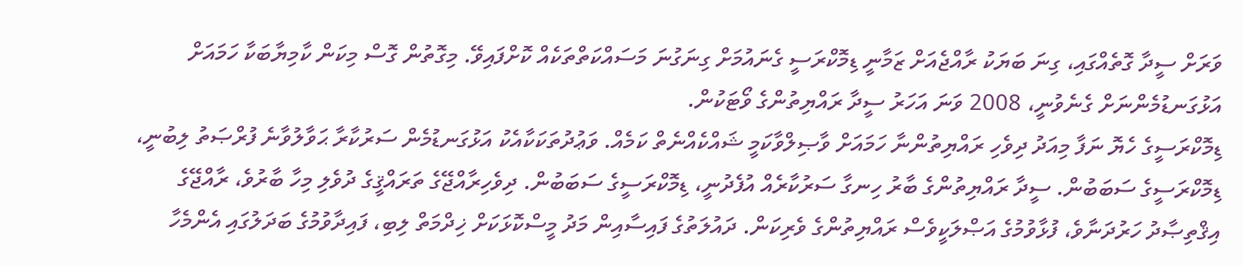ވަރަށް ސީދާ ގޮތެއްގައި، ގިނަ ބަޔަކު ރާއްޖެއަށް ޒަމާނީ ޑިމޮކްރަސީ ގެނައުމަށް ގިނަގުނަ މަސައްކަތްތަކެއް ކޮށްފައިވޭ. މިގޮތުން ގޮސް މިކަން ކާމިޔާބަކާ ހަމައަށް އަޅުގަނޑުމެންނަށް ގެނެވުނީ، 2008 ވަނަ އަހަރު ސީދާ ރައްޔިތުންގެ ވޯޓަކުން.
ޑިމޮކްރަސީގެ ހެޔޮ ނަފާ މިއަދު ދިވެހި ރައްޔިތުންނާ ހަމައަށް ވާޞިލްވާކަމީ ޝައްކެއްނެތް ކަމެއް. ވަޢުދުތަކަކާއެކު އަޅުގަނޑުމެން ސަރުކާރާ ޙަވާލުވާނެ ފުރްޞަތު ލިބުނީ، ޑިމޮކްރަސީގެ ސަބަބުން. ސީދާ ރައްޔިތުންގެ ބާރު ހިނގާ ސަރުކާރެއް އުފެދުނީ، ޑިމޮކްރަސީގެ ސަބަބުން. ދިވެހިރާއްޖޭގެ ތަރައްޤީގެ ދުވެލި މިހާ ބާރުވެ، ރާއްޖޭގެ އިޤްތިޞާދު ހަރުދަނާވެ، ފުޅާވުމުގެ އަޞްލަކީވެސް ރައްޔިތުންގެ ވެރިކަން. ދައުލަތުގެ ފައިސާއިން މަދު މީސްކޮޅަކަށް ޚިދްމަތް ލިބި، ފައިދާވުމުގެ ބަދަލުގައި އެންމެހާ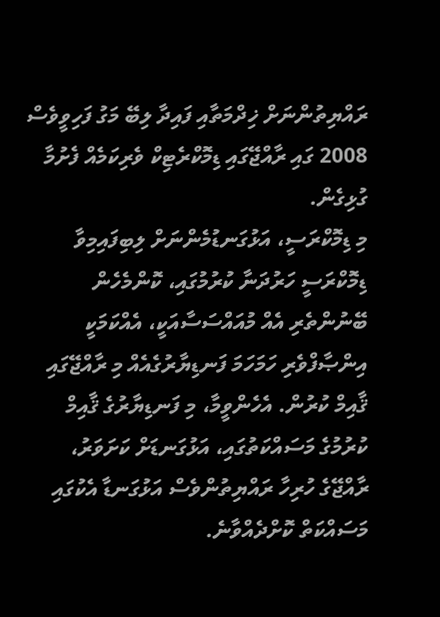ރައްޔިތުންނަށް ޚިދްމަތާއި ފައިދާ ލިބޭ މަގު ފަހިވީވެސް 2008 ގައި ރާއްޖޭގައި ޑިމޮކްރެޓިކް ވެރިކަމެއް ފެށުމާ ގުޅިގެން.
މި ޑިމޮކްރަސީ، އަޅުގަނޑުމެންނަށް ލިބިފައިމިވާ ޑިމޮކްރަސީ ހަރުދަނާ ކުރުމުގައި، ކޮންމެހެން ބޭނުންތެރި އެއް މުއައްސަސާއަކީ، އެއްކަމަކީ އިންޞާފްވެރި ހަމަހަމަ ފަނޑިޔާރުގެއެއް މި ރާއްޖޭގައި ޤާއިމް ކުރުން. އެހެންވީމާ، މި ފަނޑިޔާރުގެ ޤާއިމް ކުރުމުގެ މަސައްކަތުގައި، އަޅުގަނޑަށް ކަށަވަރު، ރާއްޖޭގެ ހުރިހާ ރައްޔިތުންވެސް އަޅުގަނޑާ އެކުގައި މަސައްކަތް ކޮށްދެއްވާނެ.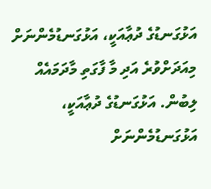އަޅުގަނޑުގެ ދުޢާއަކީ، އަޅުގަނޑުމެންނަށް މިއަދަށްވުރެ އަދި މާ ފާގަތި މާދަމައެއް ލިބުން. އަޅުގަނޑުގެ ދުޢާއަކީ، އަޅުގަނޑުމެންނަށް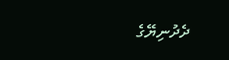ދެދުނިޔޭގެ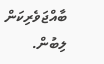ބާއްޖަވެރިކަން ލިބުން.